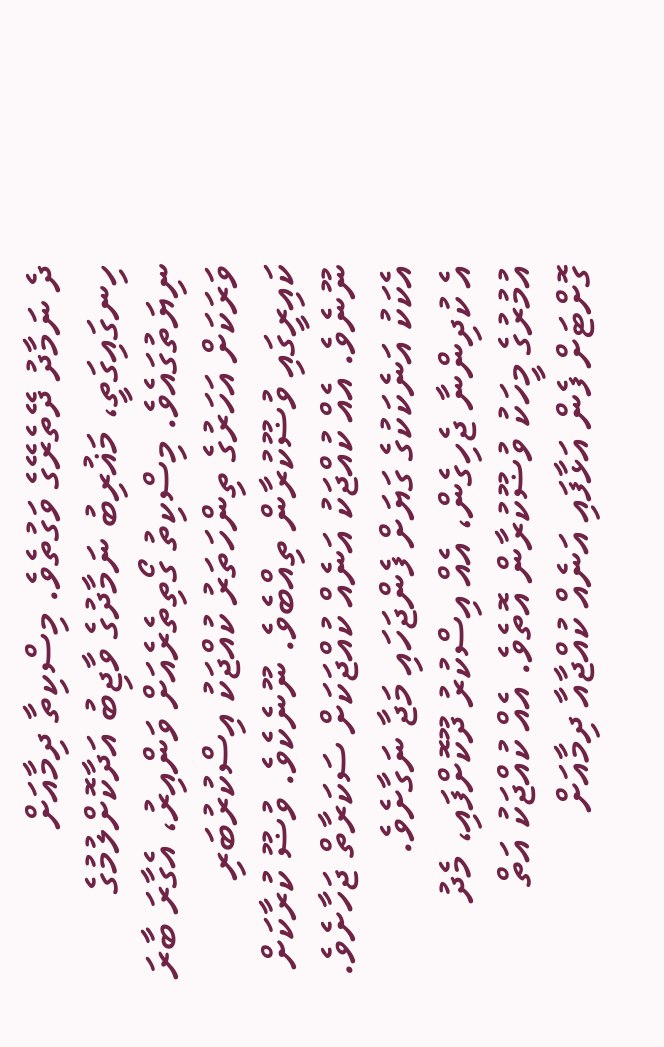ދެ ނަމާދު ދޭތެރޭގެ ވަގުތެވެ. މިސްކިތާ ދިމާއަށް ހިނގައިގަތީ، މަޣުރިބު ނަމާދުގެ ވާޖިބު އަދާކޮށްލުމުގެ ނިޔަތުގައެވެ. މިސްކިތު ގޯތިތެރެއަށް ވަންއިރު، އެގާރަ ބާރަ ވަރަކަށް އަހަރުގެ ތިންހަތަރު ކުއްޖަކު އިސްކުރުބަރި ކައިރީގައި ވުޟޫކުރާން ތިއްބެވެ. ނޫނެކެވެ. ވުޟޫ ކުރާކަށް ނޫނެވެ. އެއް ކުއްޖަކު އަނެއް ކުއްޖަކަށް ސަކަރާތް ޖަހާށެވެ. އެކަކު އަނެކަކުގެ ގަޔަށް ފެންޖަހައި މަޖާ ނަގާށެވެ.
އެ ކުދިންނާ ޖެހިގެން، އެއް އިސްކުރު ދޫކޮށްފައި، މެދު އުމުރުގެ މީހަކު ވުޟޫކުރާން އޮތެވެ. އެއް ކުއްޖަކު އަތް ގޮށްޓަށް ފެން އަޅާފައި އަނެއް ކުއްޖާއާ ދިމާއަށް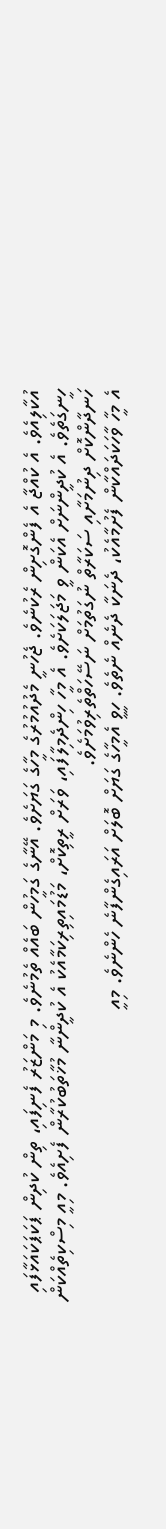އުކާލިއެވެ. އެ ކުއްޖާ އެ ފެންގޮށިން ރެކުނެވެ. ޖެހުނީ މެދުއުމުރުގެ މީހާގެ ގަޔަށެވެ. އޭނާގެ ގަމީހުން ބައެއް ތެމުނެވެ. މި މަންޒަރު ފެނިފައި، ތިން ކުދިން ޕަކަޕަކައަޅާފައި ހީނގަތެވެ. އެ ކުދީންނަށް އެކަން ވީ މަޖަލަކަށެވެ. އެ މީހާ ހިންދެމިލާފައި، ވަރަށް ރީތިކޮށް، މަޑުމައިތިރިކަމާއެކު އެ ކުދީންނާ މުޚާތަބުކުރާން ފެށިއެވެ. މިއީ މިސްކިތެއްކަން ހަނދާންކޮށް ދިނުމަށާއި ސަކަރާތް ނުގަތުމަށް ނަސޭހަތްތެރިވުމަށެވެ.
އެ މީހާ ވާހަކަދައްކާން ފެށުމާއެކު، ދެނަކާ ދެނެއް ނެތެވެ. ހީވީ އެމީހާގެ ގަޔަށް ބޮލަށް އަރައިގެންފާނެ ހެންނެވެ. މިއީ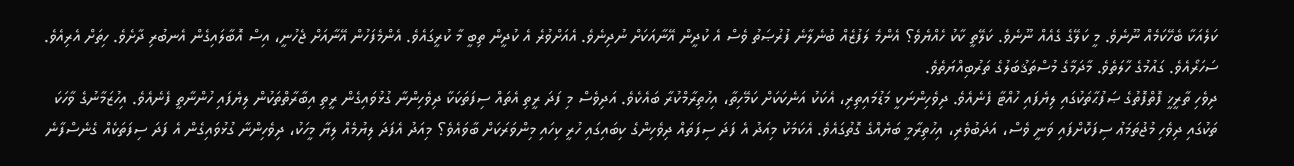ކަލެއަކާ ބެހޭކަމެއް ނޫނެވެ. މީ ކަލޭގެ ގެއެއް ނޫނެވެ. ކަލޭތީ ކާކު ހެއްޔެވެ؟ އެންމެ ލަފުޒެއް ބުނެލާނެ ފުރުޞަތު ވެސް އެ ކުދީން އޭނާއަކަށް ނުދިނެވެ. އެއަށްވުރެ އެ ކުދީން ތިބީ މާ ކުރީގައެވެ. އެންމެފަހުން އޭނާއަށް ޖެހުނީ، އިސް އޮބާލައިގެން އެނބުރި ދާށެވެ. ހިތަށް އެރިއެވެ. ސަހަރޯއެވެ. ގައުމުގެ ހާލަތެވެ. މާދަމާގެ މުސްތަޤުބަލުގެ ތަރުބިއްޔަތެވެ.
ދިވެހި ތާރީޚީ ފޮތްފޮތުގެ ޞަފުޙާތަކުގައި ލިޔެފައި ހުއްޓާ ފެނެއެވެ. ދިވެހިންނަކީ މަޑުމައިތިރި، އެކަކު އަނެކަކަށް ކަމޭހިތާ، އިހުތިރާމްކުރާ ބައެކެވެ. އަދިވެސް މި ފަދަ ރީތި އެތައް ސިފަތަކަކާ ދިވެހިންނާ ގުޅުވައިގެން ރީތި އިބާރާތްތަކުން ލިޔެފައި ހުންނާތީ ފެނެއެވެ. އިހުޒަމާނުގެ ވާހަކަ ތަކުގައި ދިވެހި މުޖުތަމަޢު ސިފަކޮށްފައި ވަނީ ވެސް، އަދަބުވެރި، އިހުތިރާމީ ބަޔެއްގެ ގޮތުގައެވެ. އެކަމަކު މިއަދު އެ ފަދަ ސިފަތައް ދިވެހިންގެ ކިބައިގައި ހުރީ ކިހައި މިންވަރަކަށް ބާވައެވެ؟ މިއަދު އެފަދަ ލިޔުމެއް ލިޔާ މީހަކު، ދިވެހިންނާ ގުޅުވައިގެން އެ ފަދަ ސިފަތަކެއް ގެނެސްފާނެ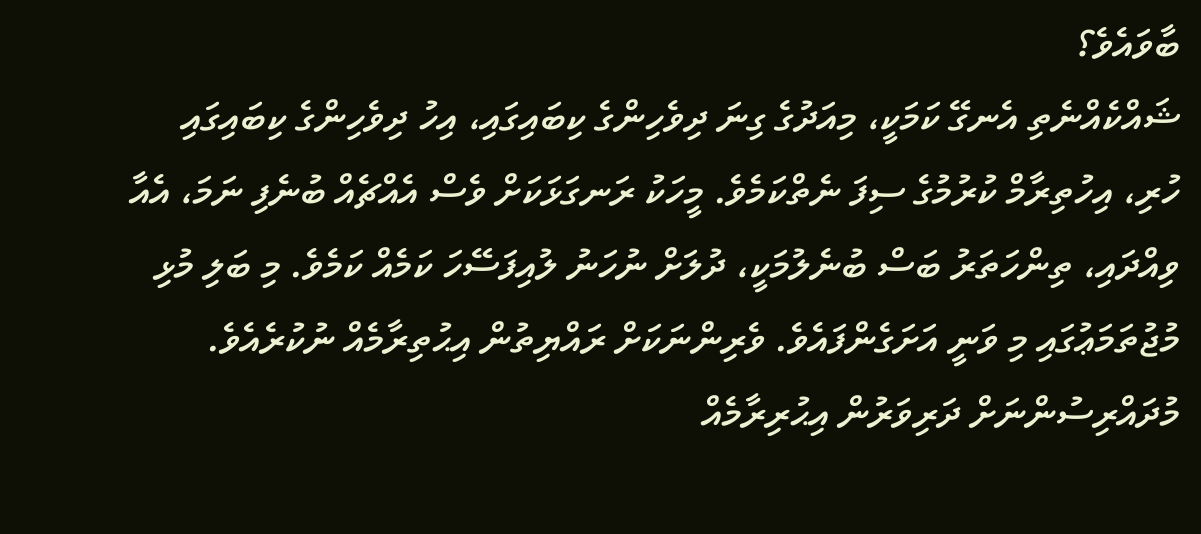ބާވައެވެ؟
ޝައްކެއްނެތި އެނގޭ ކަމަކީ، މިއަދުގެ ގިނަ ދިވެހިންގެ ކިބައިގައި، އިހު ދިވެހިންގެ ކިބައިގައި ހުރި، އިހުތިރާމް ކުރުމުގެ ސިފަ ނެތްކަމެވެ. މީހަކު ރަނގަޅަކަށް ވެސް އެއްޗެއް ބުނެފި ނަމަ، އެއާ ވިއްދައި، ތިންހަތަރު ބަސް ބުނެލުމަކީ، ދުލަށް ނުހަނު ލުއިފަސޭހަ ކަމެއް ކަމެވެ. މި ބަލި މުޅި މުޖުތަމަޢުގައި މި ވަނީ އަށަގެންފައެވެ. ވެރިންނަކަށް ރައްޔިތުން އިޙުތިރާމެއް ނުކުރެއެވެ. މުދައްރިސުންނަށް ދަރިވަރުން އިޙުރިރާމެއް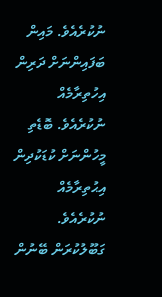ނުކުރެއެވެ. މައިން ބަފައިންނަށް ދަރިން އިހުތިރާމެއް ނުކުރެއެވެ. ބޮޑެތި މީހުންނަށް ކުޑަކުދިން އިޙުތިރާމެއް ނުކުރެއެވެ. ގަބޫލުކުރަން ބޭނުން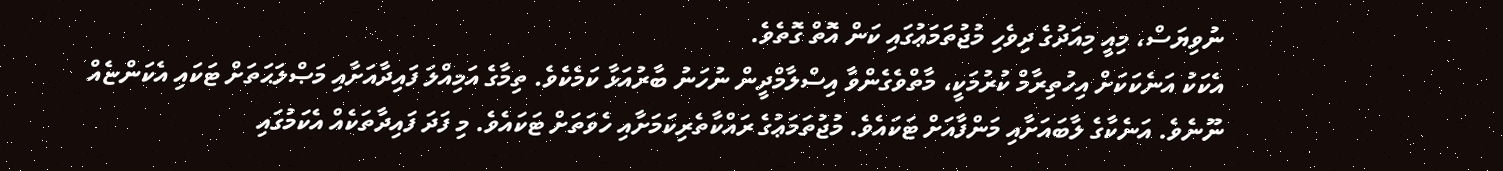ނުވިޔަސް، މިއީ މިއަދުގެ ދިވެހި މުޖުތަމަޢުގައި ކަން އޮތް ގޮތެވެ.
އެކަކު އަނެކަކަށް އިހުތިރާމް ކުރުމަކީ، މާތްވެގެންވާ އިސްލާމްދީން ނުހަނު ބާރުއަޅާ ކަމެކެވެ. ތިމާގެ އަމިއްލަ ފައިދާއަށާއި މަޞްލަޙަތަށް ޓަކައި އެކަންޏެއް ނޫނެވެ. އަނެކާގެ ލާބައަށާއި މަންފާއަށް ޓަކައެވެ. މުޖުތަމަޢުގެ ރައްކާތެރިކަމަށާއި ހެވަތަށް ޓަކައެވެ. މި ފަދަ ފައިދާތަކެއް އެކަމުގައި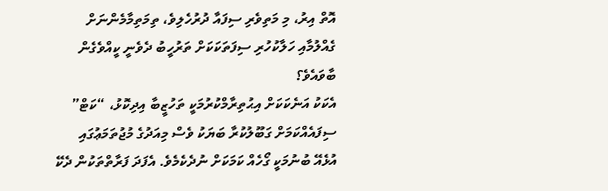އޮތް އިރު، މި މަތިވެރި ސިފައާ ދުރުހެލިވެ، ތިމަތިމާމެންނަށް ގެއްލުމާއި ހަލާކުހުރި ސިފަތަކަކަށް ތަރުހީބު ދެވެނީ ކީއްވެގެން ބާވައެވެ؟
އެކަކު އަނެކަކަށް އިޙުތިރާމްކުރުމަކީ ތަހުޒީބާ އިދިކޮޅު، “ކަޓް” ސިފައެއްކަމަށް ގަބޫލުކުރާ ބަޔަކު ވެސް މިއަދުގެ މުޖުތަމަޢުގައި އުޅެއޭ ބުނުމަކީ ގޯހެއް ކަމަކަށް ނުދެކެމެވެ. އެފަދަ ފަރާތްތަކުން ދެކޭ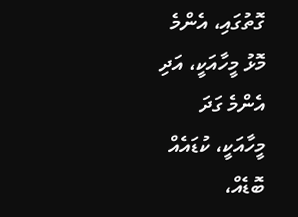ގޮތުގައި، އެންމެ މޮޅު މީހާއަކީ، އަދި އެންމެ ގަދަ މީހާއަކީ، ކުޑައެއް ބޮޑެއް،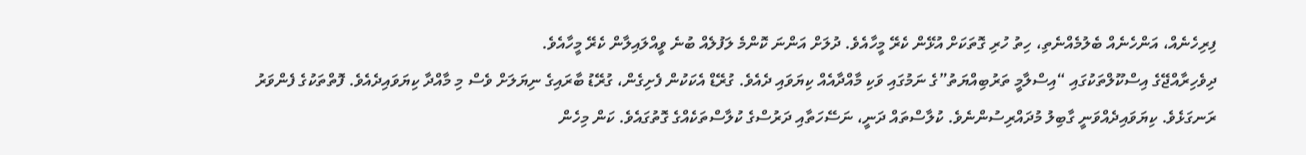ފިރިހެނެއް، އަންހެނެއް ބެލުމެއްނެތި، ހިތު ހުރި ގޮތަކަށް އުޅޭން ކެރޭ މީހާއެވެ. ދުލަށް އަންނަ ކޮންމެ ލަފުލެއް ބުނެ ވީއްލައިލާން ކެރޭ މީހާއެވެ.
ދިވެހިރާއްޖޭގެ އިސްކޫލްތަކުގައި “އިސްލާމީ ތަރުބިއްޔަތު”ގެ ނަމުގައި ވަކި މާއްދާއެއް ކިޔަވައި ދެއެވެ. ގުރޭޑް އެކަކުން ފެށިގެން، ގުރޭޑު ބާރައިގެ ނިޔަލަށް ވެސް މި މާއްދާ ކިޔަވައިދެއެވެ. ފޮތްތަކުގެ ފެންވަރު ރަނގަޅެވެ. ކިޔަވައިދެއްވަނީ ގާބިލު މުދައްރިސުންނެވެ. ކުލާސްތައް ދަނީ، ނަސޭހަތާއި ދަރުސްގެ ކުލާސްތަކެއްގެ ގޮތުގައެވެ. ކަން މިހެން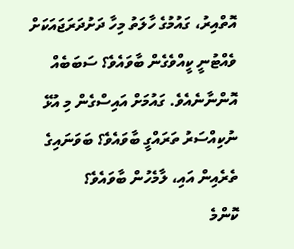އޮތްއިރު، ގައުމުގެ ހާލަތު މިހާ ދަށުދަރަޖައަކަށް ވެއްޓުނީ ކީއްވެގެން ބާވައެވެ؟ ސަބަބެއް އޮންނާނެއެވެ. ގައުމަށް އައިސްގެން މި އުޅޭ ނުކިއްސަރު ތަރައްގީ ބާވައެވެ؟ ބަވަނައިގެ ތެރެއިން އައި، ލާމެހުން ބާވައެވެ؟
ކޮންމެ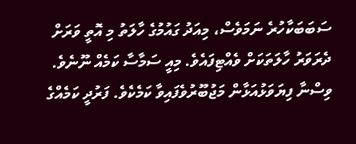ސަބަބަކާހުރެ ނަމަވެސް، މިއަދު ގައުމުގެ ހާލަތު މި އޮތީ ވަރަށް ދެރަވަރު ހާލަތަކަށް ވެއްޓިފައެވެ. މިއީ ސަމާސާ ކަމެއް ނޫނެވެ. ވިސްނާ ފިޔަވަޅުއަޅާން މަޖުބޫރުވެފައިވާ ކަމެކެވެ. ފަރުދީ ކަމެއްގެ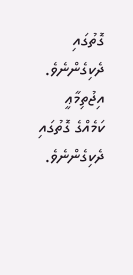ގޮތުގައި ދެކިގެންނެވެ. އިޖުތިމާޢީ ކަމެއްގެ ގޮތުގައި ދެކިގެންނެވެ.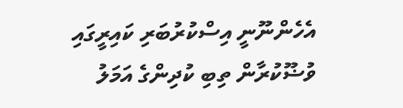އެހެންނޫނީ އިސްކުރުބަރި ކައިރީގައި ވުޟޫކުރާން ތިބި ކުދިންގެ އަމަލު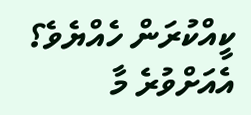ކީއްކުރަން ހެއްޔެވެ؟ އެއަށްވުރެ މާ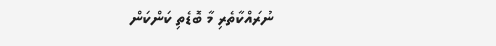ނުރައްކާތެރި މާ ބޮޑެތި ކަންކަން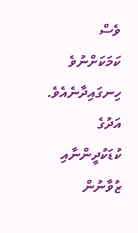ވެސް ކަމަކަށްނުވެ ހިނގައިދާނެއެވެ. އަދުގެ ކުޑަކުދީންނާއި ޒުވާނުން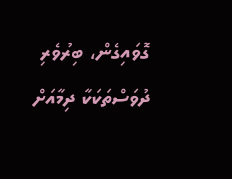ގޮވައިގެން، ބިރުވެރި ދުވަސްތަކަކާ ދިމާއަށް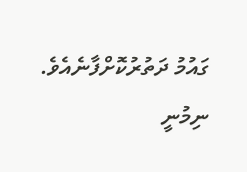ގައުމު ދަތުރުކޮށްފާނެއެވެ.
ނިމުނީ